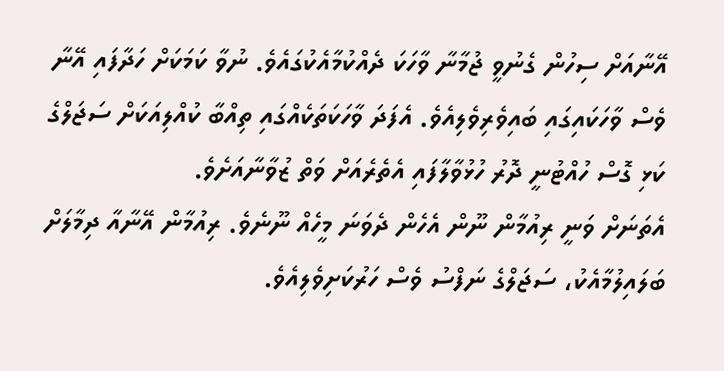އޭނާއަށް ސިހުން ގެނުވީ ޖުމާނާ ވާހަކަ ދެއްކުމާއެކުގައެވެ. ނުވާ ކަމަކަށް ހަދާފައި އޭނާ ވެސް ވާހަކައިގައި ބައިވެރިވެލިއެވެ. އެފަދަ ވާހަކަތަކެއްގައި ތިއްބާ ކުއްލިއަކަށް ސަޖަލްގެ ކަޅި ގޮސް ހުއްޓުނީ ދޮރު ހުޅުވާލާފައި އެތެރެއަށް ވަތް ޒުވާނާއަށެވެ.
އެތަނަށް ވަނީ ރިއުމާން ނޫން އެހެން ދެވަނަ މީހެއް ނޫނެވެ. ރިއުމާން އޭނާއާ ދިމާލަށް ބަލައިލުމާއެކު، ސަޖަލްގެ ނަފްސު ވެސް ހަރުކަށިވެލިއެވެ.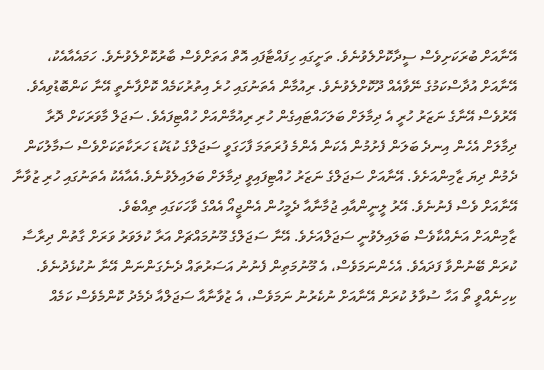އޭނާއަށް ބުރަކަށިވެސް ސީދާކޮށްލެވުނެވެ. ތަށީގައި ހިފައްޓާފައި އޮތް އަތަށްވެސް ބާރުކޮށްލެވުނެވެ. ހަމައެއާއެކު، އޭނާއަށް އުދާސްކަމުގެ ނޭވާއެއް ދޫކޮށްލެވުނެވެ. ރިއުމާން އެތަނުގައި ހުރެ އިތުރުކަމެއް ކޮށްފާނެތީ އޭނާ ކަންބޮޑުވިއެވެ. އޭރުވެސް އޭނާގެ ނަޒަރު ހުރީ އެ ދިމާލަށް ބަލަހައްޓައިގެން ހުރި ރިއުމާންއަށް ހުއްޓިފައެވެ. ސަޖަލް މާވަރަކަށް ދޮރާ ދިމާލަށް އެހެން އިނދެ ބަލަން ފެށުމުން އެކަން އެންމެ ފުރަތަމަ ފާހަގަވީ ސަޖަލްގެ ކުޑަކުޑަ ހަރަކާތަކަށްވެސް ސަމާލުކަން ދެމުން ދިޔަ ޒާމިންއަށެވެ. އޭނާއަށް ސަޖަލްގެ ނަޒަރު ހުއްޓިފައިވީ ދިމާލަށް ބަލައިލެވުނެވެ.އެއާއެކު އެތަނުގައި ހުރި ޒުވާނާ އޭނާއަށް ވެސް ފެނުނެވެ. އޭރު ލީނީންއާއި ޖުމާނާއާ ދެމީހުން އެންޖީއޯ އެއްގެ ވާހަކަގައި ތިއްބެވެ.
ޒާމިންއަށް އަނެއްކާވެސް ބަލައިލެވުނީ ސަޖަލްއަށެވެ. އޭނާ ސަޖަލްގެ މޫނުމައްޗަށް އަރާ ކުލަވަރު ވަރަށް ގާތުން ދިރާސާ ކުރަން ބޭނުންވާ ފަދައެވެ. އެހެންނަމަވެސް، އެ މޫނުމަތިން ފެނުނު އަސަރުތައް ދެނެގަންނަން އޭނާ ނުކުޅެދުނެވެ. ކިހިނެއްވީ ތޯ އަހާ ސުވާލު ކުރަން އޭނާއަށް ނުކެރުނު ނަމަވެސް، އެ ޒުވާނާއާ ސަޖަލްއާ ދެމެދު ކޮންމެވެސް ކަމެއް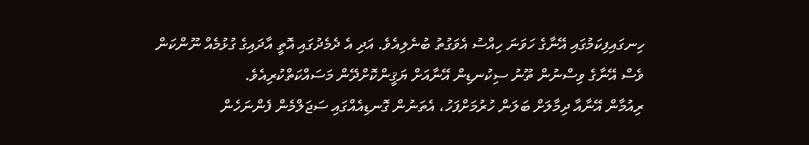ހިނގައިފިކަމުގައި އޭނާގެ ހަވަނަ ހިއްސު އެވަގުތު ބުނެލިއެވެ. އަދި އެ ދެމެދުގައި އޮތީ އާދައިގެ ގުޅުމެއް ނޫންކަން ވެސް އޭނާގެ ވިސްނުން ތޫނު ސިކުނޑިން އޭނާއަށް ޔަޤީންކޮށްދޭން މަސައްކަތްކުރިއެވެ.
ރިއުމާން އޭނާއާ ދިމާލަށް ބަލަން ހުރުމަށްފަހު، އެތަނުން ގޮނޑިއެއްގައި ސަޖަލްމެން ފެންނަހެން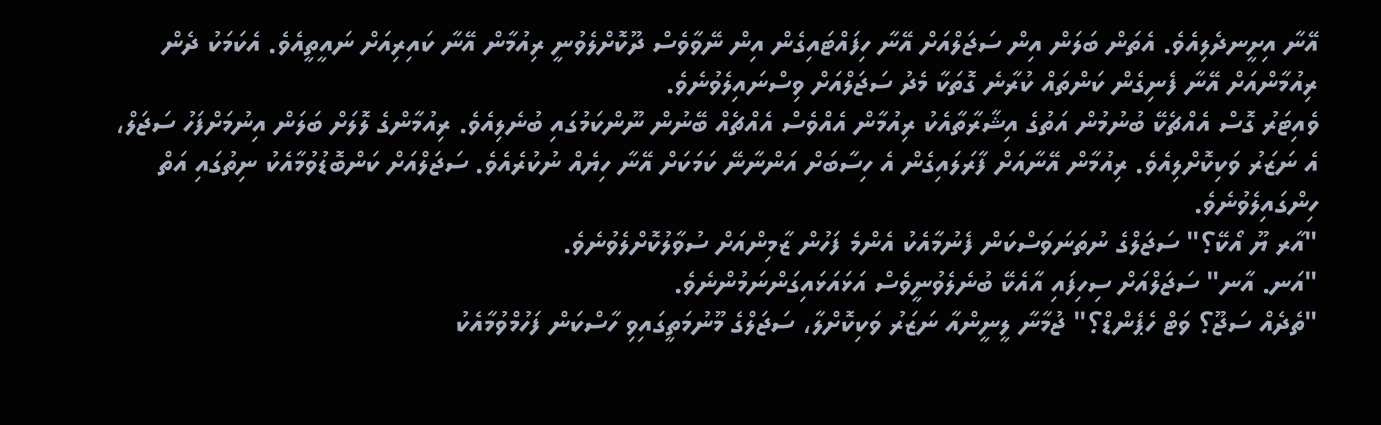އޭނާ އިށީނދެލިއެވެ. އެތަން ބަލަން އިން ސަޖަލްއަށް އޭނާ ހިފައްޓައިގެން އިން ނޭވާވެސް ދޫކޮށްލެވުނީ ރިއުމާން އޭނާ ކައިރިއަށް ނައީތީއެވެ. އެކަމަކު ދެން ރިއުމާންއަށް އޭނާ ފެނިގެން ކަންތައް ކުރާނެ ގޮތަކާ މެދު ސަޖަލްއަށް ވިސްނައިލެވުނެވެ.
ވެއިޓަރު ގޮސް އެއްޗެކޭ ބުނުމުން އަތުގެ އިޝާރާތާއެކު ރިއުމާން އެއްވެސް އެއްޗެއް ބޭނުން ނޫންކަމުގައި ބުނެލިއެވެ. ރިއުމާންގެ ލޮލަށް ބަލަން އިނުމަށްފަހު ސަޖަލް، އެ ނަޒަރު ވަކިކޮށްލިއެވެ. ރިއުމާން އޭނާއަށް ފާރަލައިގެން އެ ހިސާބަށް އަންނާނޭ ކަމަކަށް އޭނާ ހިޔެއް ނުކުރެއެވެ. ސަޖަލްއަށް ކަންބޮޑުވުމާއެކު ނިތުގައި އަތް ހިންގައިލެވުނެވެ.
"އާރ ޔޫ އޯކޭ؟" ސަޖަލްގެ ނުތަނަވަސްކަން ފެނުމާއެކު އެންމެ ފަހުން ޒާމިންއަށް ސުވާލުކޮށްލެވުނެވެ.
"އަނ. އާނ" ސަޖަލްއަށް ސިހިފައި އާއެކޭ ބުނެލެވުނީވެސް އަޅައަޅައިގަންނަމުންނެވެ.
"ތެދެއް ސަޖޫ؟ ވަޓް ހެޕެންޑް؟" ޖުމާނާ ލީނީންއާ ނަޒަރު ވަކިކޮށްލާ، ސަޖަލްގެ މޫނުމަތީގައިވި ހާސްކަން ފަހުމްވުމާއެކު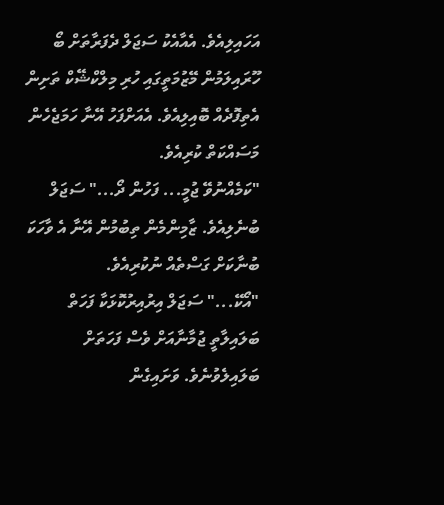އަހައިލިއެވެ. އެއާއެކު ސަޖަލް ދެފަރާތަށް ބޯ ހޫރައިލަމުން މޭޒުމަތީގައި ހުރި މިލްކްޝޭކް ތަށިން އެތިފޮދެއް ބޮއިލިއެވެ. އެއަށްފަހު އޭނާ ހަމަޖެހެން މަސައްކަތް ކުރިއެވެ.
"ކަމެއްނުވޭ ޖުމީ... ފަހުން ދޯ..." ސަޖަލް ބުނެލިއެވެ. ޒާމިންމެން ތިބުމުން އޭނާ އެ ވާހަކަ ބުނާކަށް ގަސްތެއް ނުކުރިއެވެ.
"އޯކޭ..." ސަޖަލް އިރުއިރުކޮޅަކާ ފަހަތް ބަލައިލާތީ ޖުމާނާއަށް ވެސް ފަހަތަށް ބަލައިލެވުނެވެ. ވަށައިގެން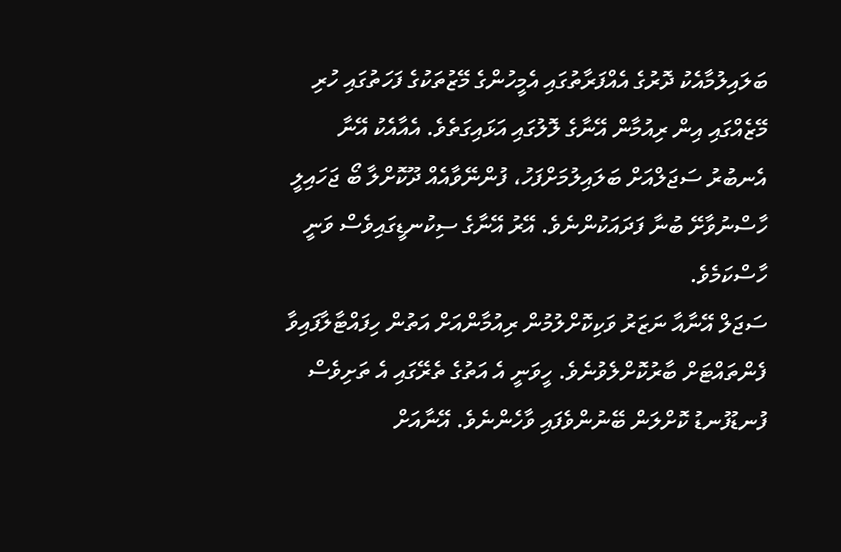ބަލައިލުމާއެކު ދޮރުގެ އެއްފަރާތުގައި އެމީހުންގެ މޭޒުތަކުގެ ފަހަތުގައި ހުރި މޭޒެއްގައި އިން ރިއުމާން އޭނާގެ ލޮލުގައި އަޅައިގަތެވެ. އެއާއެކު އޭނާ އެނބުރު ސަޖަލްއަށް ބަލައިލުމަށްފަހު، ފުންނޭވާއެއް ދޫކޮށްލާ ބޯ ޖަހައިލީ ހާސްނުވާށޭ ބުނާ ފަދައަކުންނެވެ. އޭރު އޭނާގެ ސިކުނޑީގައިވެސް ވަނީ ހާސްކަމެވެ.
ސަޖަލް އޭނާއާ ނަޒަރު ވަކިކޮށްލުމުން ރިއުމާންއަށް އަތުން ހިފައްޓާލާފައިވާ ފެންތައްޓަށް ބާރުކޮށްލެވުނެވެ. ހީވަނީ އެ އަތުގެ ތެރޭގައި އެ ތަށިވެސް ފުނޑުފުނޑު ކޮށްލަން ބޭނުންވެފައި ވާހެންނެވެ. އޭނާއަށް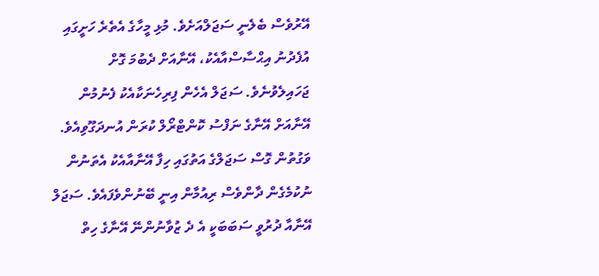އޭރުވެސް ބެލެނީ ސަޖަލްއަށެވެ. މުޅި މީހާގެ އެތެރެ ހަށީގައި އުފެދުނު އިޙްސާސްއާއެކު، އޭނާއަށް ދެބުމަ ގޮށް ޖަހައިލެވުނެވެ. ސަޖަލް އެހެން ފިރިހެނަކާއެކު ފެނުމުން އޭނާއަށް އޭނާގެ ނަފްސު ކޮންޓްރޯލް ކުރަން އުނދަގޫވިއެވެ. ވަގުތުން ގޮސް ސަޖަލްގެ އަތުގައި ހިފާ އޭނާއާއެކު އެތަނުން ނުކުމެގެން ދާންވެސް ރިއުމާން އިނީ ބޭނުންވެފައެވެ. ސަޖަލް އޭނާއާ ދުރުވީ ސަބަބަކީ އެ ދެ ޒުވާނުންނޭ އޭނާގެ ހިތް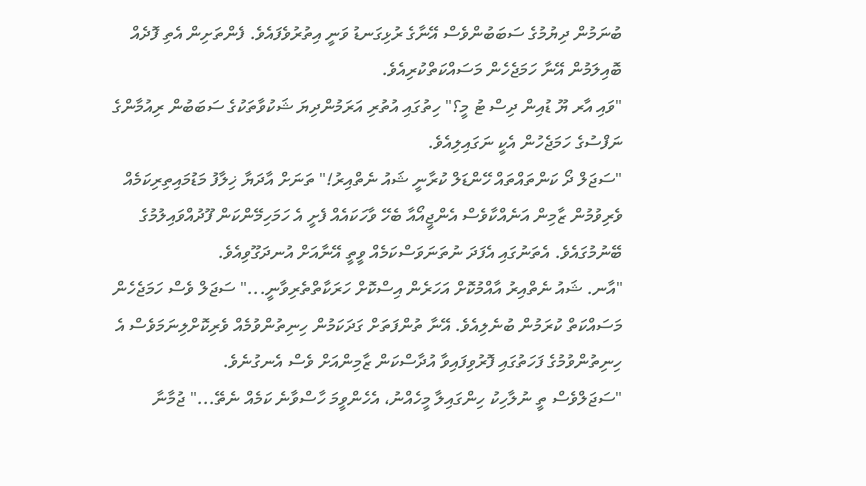ބުނަމުން ދިޔުމުގެ ސަބަބުންވެސް އޭނާގެ ރުޅިގަނޑު ވަނީ އިތުރުވެފައެވެ. ފެންތަށިން އެތި ފޮދެއް ބޮއިލަމުން އޭނާ ހަމަޖެހެން މަސައްކަތްކުރިއެވެ.
"ވައި އާރ ޔޫ ޑުއިން ދިސް ޓު މީ؟" ހިތުގައި އުތުރި އަރަމުންދިޔަ ޝަކުވާތަކުގެ ސަބަބުން ރިއުމާންގެ ނަފްސުގެ ހަމަޖެހުން އެކީ ނަގައިލިއެވެ.
"ސަޖަލް ދޯ ކަންތައްތައް ހޭންޑަލް ކުރާނީ ޝައު ނެތްއިރު!" ތަނަށް އާދަޔާ ޚިލާފު މަޑުމައިތިރިކަމެއް ވެރިވުމުން ޒާމިން އަނެއްކާވެސް އެންޖީއޯއާ ބެހޭ ވާހަކައެއް ފެށީ އެ ހަމަހިމޭންކަން ފޫދުއްވައިލުމުގެ ބޭނުމުގައެވެ. އެތަނުގައި އެފަދަ ނުތަނަވަސްކަމެއް ވީތީ އޭނާއަށް އުނދަގޫވިއެވެ.
"އާނ. ޝައު ނެތްއިރު އާއްމުކޮށް އަހަރެން އިސްކޮށް ހަރަކާތްތެރިވާނީ..." ސަޖަލް ވެސް ހަމަޖެހެން މަސައްކަތް ކުރަމުން ބުނެލިއެވެ. އޭނާ ތުންފަތަށް ގަދަކަމުން ހިނިތުންވުމެއް ވެރިކޮށްލިނަމަވެސް އެ ހިނިތުންވުމުގެ ފަހަތުގައި ފޮރުވިފައިވާ އުދާސްކަން ޒާމިންއަށް ވެސް އެނގުނެވެ.
"ސަޖަލްވެސް ތީ ނުލާހިކު ހިންގައިލާ މީހެއްނު، އެހެންވީމަ ހާސްވާނެ ކަމެއް ނެތޭ..." ޖުމާނާ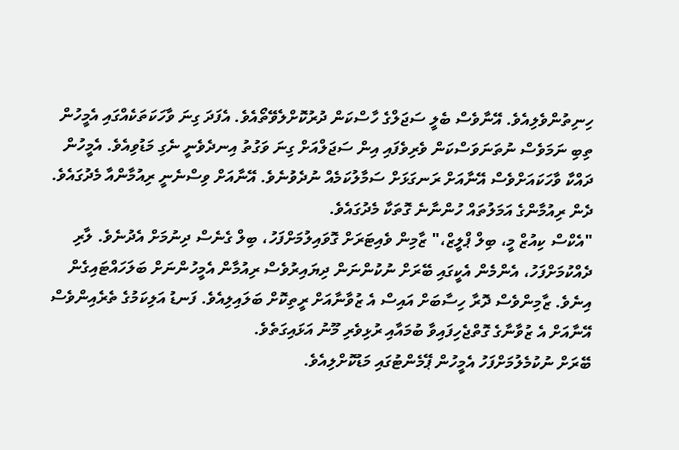ހިނިތުންވެލިއެވެ. އޭނާވެސް ބެލީ ސަޖަލްގެ ހާސްކަން ދުރުކޮށްލެވޭތޯއެވެ. އެފަދަ ގިނަ ވާހަކަތަކެއްގައި އެމީހުން ތިބި ނަމަވެސް ނުތަނަވަސްކަން ވެރިވެފައި އިން ސަޖަލްއަށް ގިނަ ވަގުތު އިނދެވެނީ ނެގި މަޑުވިއެވެ. އެމީހުން ދައްކާ ވާހަކައަށްވެސް އޭނާއަށް ރަނގަޅަށް ސަމާލުކަމެއް ނުދެވުނެވެ. އޭނާއަށް ވިސްނެނީ ރިއުމާންއާ މެދުގައެވެ. ދެން ރިއުމާންގެ އަމަލުތައް ހުންނާނެ ގޮތަކާ މެދުގައެވެ.
"އެކްސް ކިއުޒް މީ، ބިލް ޕްލީޒް،" ޒާމިން ވެއިޓަރަށް ގޮވައިލުމަށްފަހު، ބިލް ގެނެސް ދިނުމަށް އެދުނެވެ. ލާރި ދެއްކުމަށްފަހު، އެންމެން އެކީގައި ބޭރަށް ނުކުންނަން ދިޔައިރުވެސް ރިއުމާން އެމީހުންނަށް ބަލަހައްޓައިގެން އިނެވެ. ޒާމިންވެސް ދޮރާ ހިސާބަށް އައިސް އެ ޒުވާނާއަށް ރީތިކޮށް ބަލައިލިއެވެ. ފަނޑު އަލިކަމުގެ ތެރެއިންވެސް އޭނާއަށް އެ ޒުވާނާގެ ގޮތްޖެހިފައިވާ ބުމައާއި ރުޅިވެރި މޫނު އަޅައިގަތެވެ.
ބޭރަށް ނުކުމެލުމަށްފަހު އެމީހުން ޕޭމެންޓުގައި މަޑުކޮށްލިއެވެ.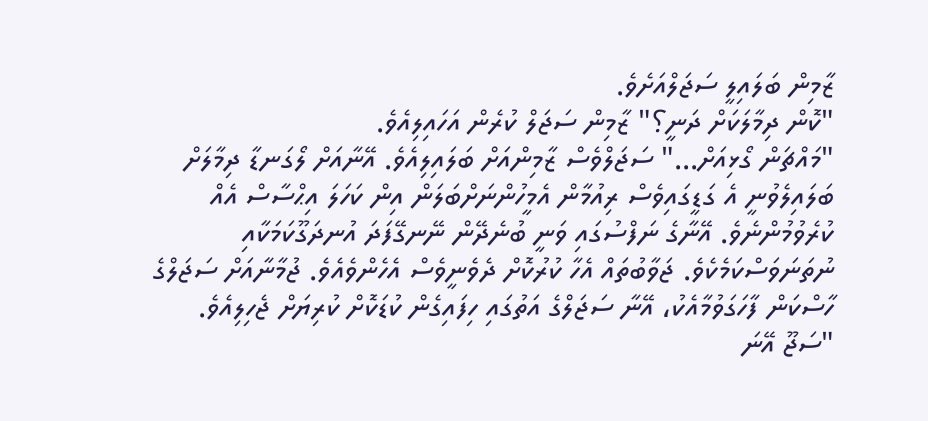ޒާމިން ބަލައިލީ ސަޖަލްއަށެވެ.
"ކޮން ދިމާލަކަށް ދަނީ؟" ޒާމިން ސަޖަލް ކުރެން އަހައިލިއެވެ.
"މައްޗަން ގޯޅިއަށް..." ސަޖަލްވެސް ޒާމިންއަށް ބަލައިލިއެވެ. އޭނާއަށް ލޯގަނޑާ ދިމާލަށް ބަލައިލެވުނީ އެ ގަޑީގައިވެސް ރިއުމާން އެމީހުންނަށްބަލަން އިން ކަހަލަ އިޙްސާސް އެއް ކުރެވުމުންނެވެ. އޭނާގެ ނަފްސުގައި ވަނީ ބުނެދޭން ނޭނގޭފަދަ އުނދަގޫކަމަކާއި ނުތަނަވަސްކަމެކެވެ. ޖަވާބުތައް އެހާ ކުރުކޮށް ދެވެނީވެސް އެހެންވެއެވެ. ޖުމާނާއަށް ސަޖަލްގެ ހާސްކަން ފާހަގަވުމާއެކު، އޭނާ ސަޖަލްގެ އަތުގައި ހިފައިގެން ކުޑަކޮށް ކުރިޔަށް ޖެހިލިއެވެ.
"ސަޖޫ އޭނަ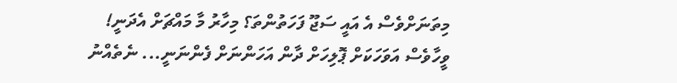މިތަނަށްވެސް އެ އައީ ސަޖޫ ފަހަތުންތަ؟ މިހާރު މާ މައްޗަށް އެދަނީ! ވީހާވެސް އަވަހަކަށް ޕޮލިހަށް ދާން އަހަންނަށް ފެންނަނީ... ނެތެއްނު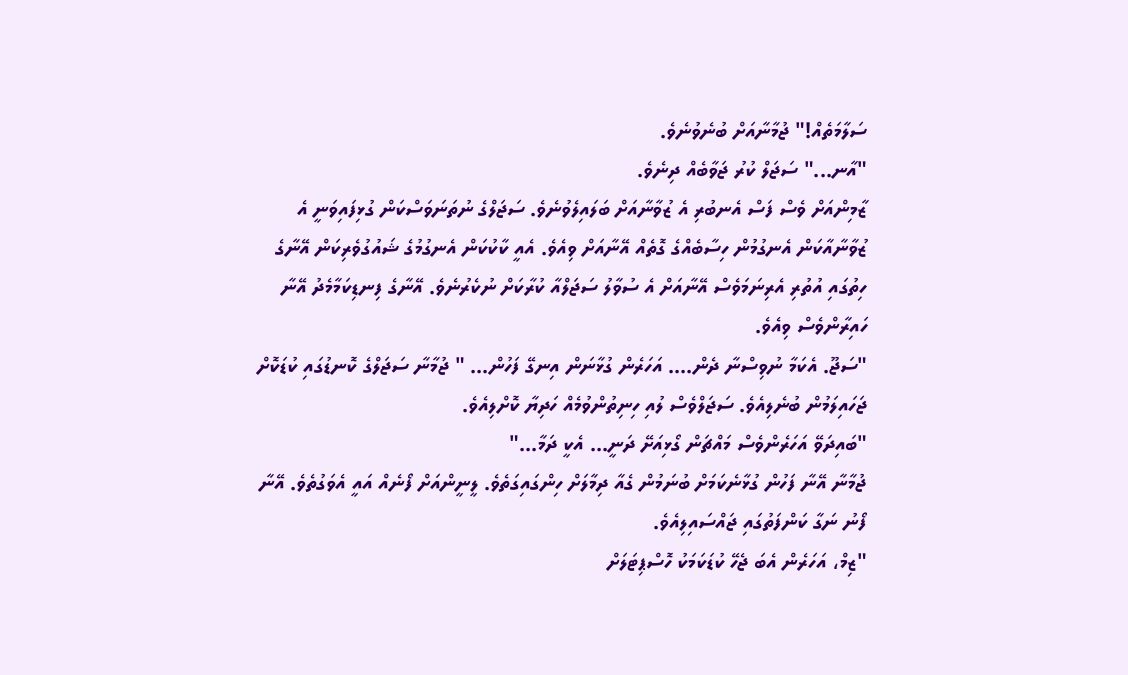ސަލާމަތެއް!" ޖުމާނާއަށް ބުނެވުނެވެ.
"އާނ..." ސަޖަލް ކުރު ޖަވާބެއް ދިނެވެ.
ޒާމިންއަށް ވެސް ފަސް އެނބުރި އެ ޒުވާނާއަށް ބަލައިލެވުނެވެ. ސަޖަލްގެ ނުތަނަވަސްކަން ގުޅިފައިވަނީ އެ ޒުވާނާއާކަން އެނގުމުން ހިސާބެއްގެ ގޮތެއް އޭނާއަށް ވިއެވެ. އެއީ ކާކުކަން އެނގުމުގެ ޝައުގުވެރިކަން އޭނާގެ ހިތުގައި އުތުރި އެރިނަމަވެސް އޭނާއަށް އެ ސުވާލު ސަޖަލްއާ ކުރާކަށް ނުކެރުނެވެ. އޭނާގެ ފިނޑިކަމާމެދު އޭނާ ހައިރާންވެސް ވިއެވެ.
"ސަޖޫ. އެކަމާ ނުވިސްނާ ދެން.... އަހަރެން ގުޅާނަން އިނގޭ ފަހުން... " ޖުމާނާ ސަޖަލްގެ ކޮނޑުގައި ކުޑަކޮށް ޖަހައިލަމުން ބުނެލިއެވެ. ސަޖަލްވެސް ލުއި ހިނިތުންވުމެއް ހަދިޔާ ކޮށްލިއެވެ.
"ބައިދަވޭ އަހަރެންވެސް މައްޗަން ގޯޅިއަށޭ ދަނީ... އެކީ ދަމާ..."
ޖުމާނާ އޭނާ ފަހުން ގުޅާނެކަމަށް ބުނަމުން ގެއާ ދިމާލަށް ހިންގައިގަތެވެ. ލީނީންއަށް ފޯނެއް އައީ އެވަގުތެވެ. އޭނާ ފޯނު ނަގާ ކަންފަތުގައި ޖައްސައިލިއެވެ.
"ޒިމް، އަހަރެން އެބަ ޖެހޭ ކުޑަކަމަކު ހޮސްޕިޓަލަށް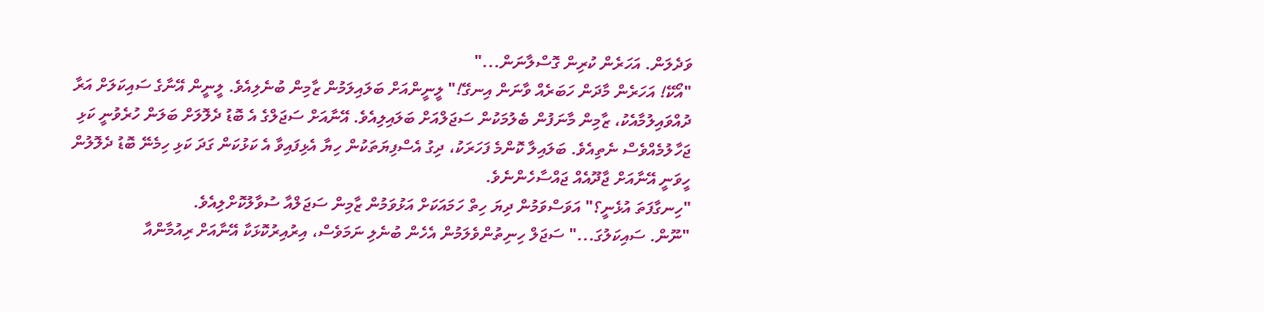ވަދެލަން. އަހަރެން ކުރިން ގޮސްލާނަން..."
"އޯކޭ! އަހަރެން މާދަން ހަބަރެއް ވާނަން އިނގޭ!" ލީނީންއަށް ބަލައިލަމުން ޒާމިން ބުނެލިއެވެ. ލީނީން އޭނާގެ ސައިކަލަށް އަރާ ދުއްވައިލުމާއެކު، ޒާމިން މާނަފުން ބެލުމަކުން ސަޖަލްއަށް ބަލައިލިއެވެ. އޭނާއަށް ސަޖަލްގެ އެ ބޮޑު ދެލޮލަށް ބަލަން ހުރެވުނީ ކަޅި ޖަހާލުމެއްވެސް ނެތިއެވެ. ބަލައިލާ ކޮންމެ ފަހަރަކު، ދިގު އެސްފިޔަތަކުން ހިޔާ އެޅިފައިވާ އެ ކަޅުކަން ގަދަ ކަޅި ހިމެނޭ ބޮޑު ދެލޮލުން ހީވަނީ އޭނާއަށް ޖާދޫއެއް ޖައްސާހެންނެވެ.
"ހިނގާފަތަ އުޅެނީ؟" އަވަސްވަމުން ދިޔަ ހިތް ހަމައަކަށް އަޅުވަމުން ޒާމިން ސަޖަލްއާ ސުވާލުކޮށްލިއެވެ.
"ނޫން. ސައިކަލުގަ..." ސަޖަލް ހިނިތުންވެލަމުން އެހެން ބުނެލި ނަމަވެސް، އިރުއިރުކޮޅަކާ އޭނާއަށް ރިއުމާންއާ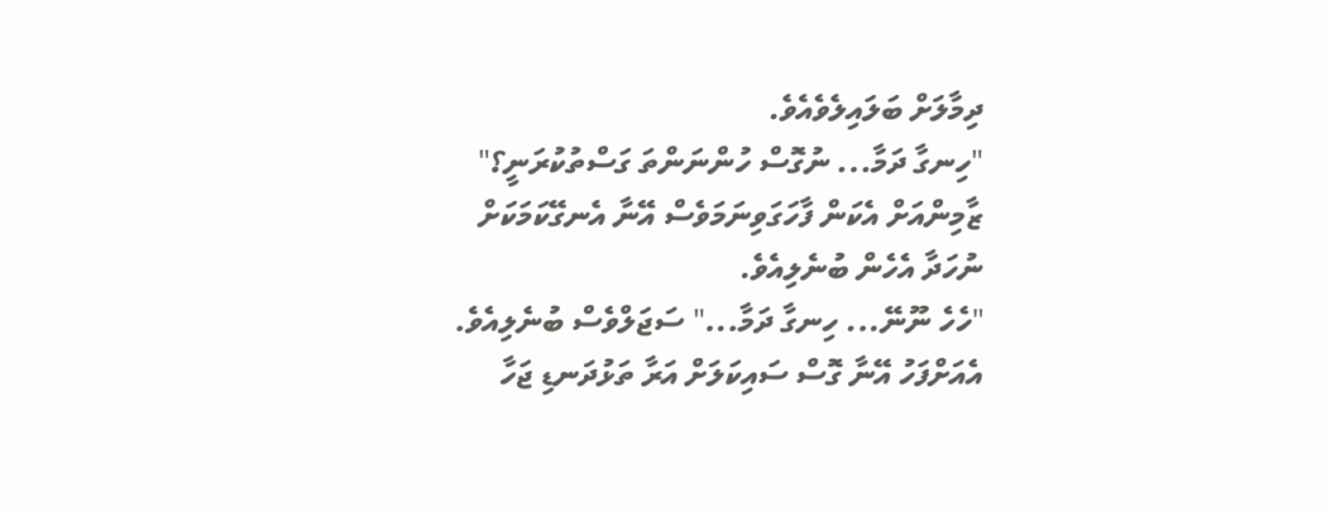ދިމާލަށް ބަލައިލެވެއެވެ.
"ހިނގާ ދަމާ... ނުގޮސް ހުންނަންތަ ގަސްތުކުރަނީ؟" ޒާމިންއަށް އެކަން ފާހަގަވިނަމަވެސް އޭނާ އެނގޭކަމަކަށް ނުހަދާ އެހެން ބުނެލިއެވެ.
"ހެހެ ނޫނޭ... ހިނގާ ދަމާ..." ސަޖަލްވެސް ބުނެލިއެވެ. އެއަށްފަހު އޭނާ ގޮސް ސައިކަލަށް އަރާ ތަޅުދަނޑި ޖަހާ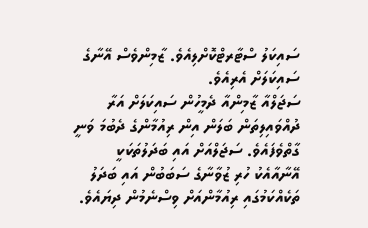ސައިކަލު ސްޓާރޓްކޮށްލިއެވެ. ޒާމިންވެސް އޭނާގެ ސައިކަލަށް އެރިއެވެ.
ސަޖަލްއާ ޒާމިންއާ ދެމީހުން ސައިކަލަށް އަރާ ދުއްވައިލިތަން ބަލަން އިން ރިއުމާންގެ ދެބުމަ ވަނީ ގާތްވެފައެވެ. ސަޖަލްއަށް އައި ބަދަލުތަކަކީ އޭނާއާއެކު ހުރި ޒުވާނާގެ ސަބަބުން އައި ބަދަލު ތަކެއްކަމުގައި ރިއުމާންއަށް ވިސްނެމުން ދިޔައެވެ.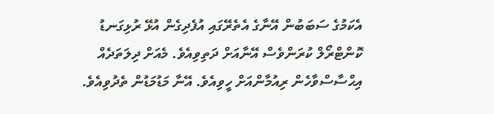އެކަމުގެ ސަބަބުން އޭނާގެ އެތެރޭގައި އުފެދިގެން އުޅޭ ރުޅިގަނޑު ކޮންޓްރޯލް ކުރަންވެސް އޭނާއަށް ދަތިވިއެވެ. މެއަށް ދިލަތަދެއް އިޙްސާސްވާހެން ރިއުމާންއަށް ހީވިއެވެ. އޭނާ މަޑުމަޑުން ތެދުވިއެވެ.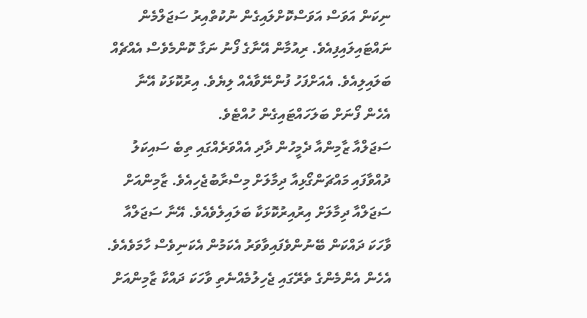ނިކަން އަވަސް އަވަސްކޮށްލައިގެން ނުކުތްއިރު ސަޖަލްމެން ނައްޓައިލައިފިއެވެ. ރިއުމާން އޭނާގެ ފޯނު ނަގާ ކޮންމެވެސް އެއްޗެއް ބަލައިލިއެވެ. އެއަށްފަހު ފުންނޭވާއެއް ލިޔެވެ. އިރުކޮޅަކު އޭނާ އެހެން ފޯނަށް ބަލަހައްޓައިގެން ހުއްޓެވެ.
ސަޖަލްއާ ޒާމިންއާ ދެމީހުން ދާދި އެއްވަރެއްގައި ތިބެ ސައިކަލު ދުއްވާފައި މައްޗަންގޯޅިއާ ދިމާލަށް މިސްރާބުޖެހިއެވެ. ޒާމިންއަށް ސަޖަލްއާ ދިމާލަށް އިރުއިރުކޮޅަކާ ބަލައިލެވެއެވެ. އޭނާ ސަޖަލްއާ ވާހަކަ ދައްކަން ބޭނުންވެފައިވާވަރު އެކަމުން އެކަނިވެސް ހާމަވެއެވެ. އެހެން އެންމެންގެ ތެރޭގައި ޖެހިލުމެއްނެތި ވާހަކަ ދައްކާ ޒާމިންއަށް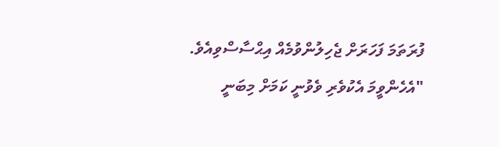ފުރަތަމަ ފަހަރަށް ޖެހިލުންވުމެއް އިޙްސާސްވިއެވެ.
"އެހެންވީމަ އެކުވެރި ވެވުނީ ކަމަށް މިބަނީ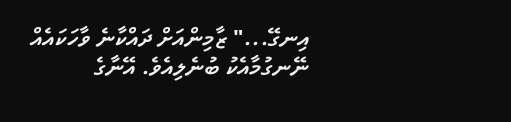އިނގޭ..." ޒާމިންއަށް ދައްކާނެ ވާހަކައެއް ނޭނގުމާއެކު ބުނެލިއެވެ. އޭނާގެ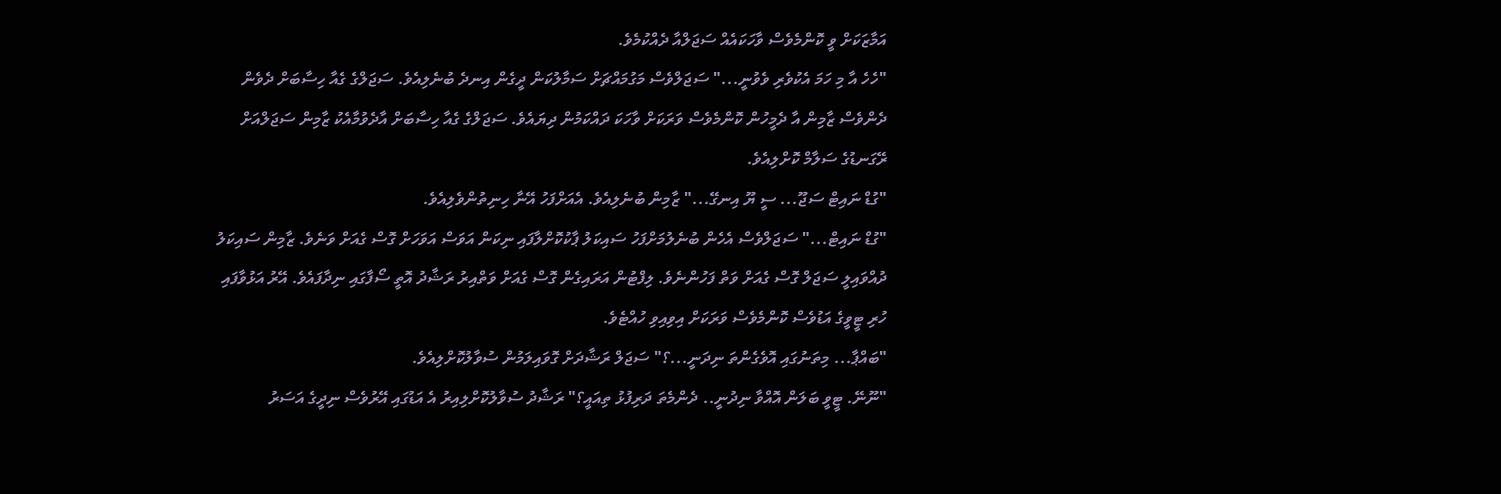އަމާޒަކަށް ވީ ކޮންމެވެސް ވާހަކައެއް ސަޖަލްއާ ދެއްކުމެވެ.
"ހެހެ އާ މި ހަމަ އެކުވެރި ވެވުނީ..." ސަޖަލްވެސް މަގުމައްޗަށް ސަމާލުކަން ދީގެން އިނދެ ބުނެލިއެވެ. ސަޖަލްގެ ގެއާ ހިސާބަށް ދެވެން ދެންވެސް ޒާމިން އާ ދެމީހުން ކޮންމެވެސް ވަރަކަށް ވާހަކަ ދައްކަމުން ދިޔައެވެ. ސަޖަލްގެ ގެއާ ހިސާބަށް އާދެވުމާއެކު ޒާމިން ސަޖަލްއަށް ރޭގަނޑުގެ ސަލާމް ކޮށްލިއެވެ.
"ގުޑް ނައިޓް ސަޖޫ... ސީ ޔޫ އިނގޭ..." ޒާމިން ބުނެލިއެވެ. އެއަށްފަހު އޭނާ ހިނިތުންވެލިއެވެ.
"ގުޑް ނައިޓް..." ސަޖަލްވެސް އެހެން ބުނެލުމަށްފަހު ސައިކަލު ޕާކުކޮށްލާފައި ނިކަން އަވަސް އަވަހަށް ގޮސް ގެއަށް ވަނެވެ. ޒާމިން ސައިކަލު ދުއްވައިލީ ސަޖަލް ގޮސް ގެއަށް ވަތް ފަހުންނެވެ. ލިފްޓުން އަރައިގެން ގޮސް ގެއަށް ވަތްއިރު ރަޝާދު އޮތީ ސޯފާގައި ނިދާފައެވެ. އޭރު އަޅުވާފައި ހުރި ޓީވީގެ އަޑުވެސް ކޮންމެވެސް ވަރަކަށް އިވިއިވި ހުއްޓެވެ.
"ބައްޕާ... މިތަނުގައި އޮވެގެންތަ ނިދަނީ...؟" ސަޖަލް ރަޝާދަށް ގޮވައިލަމުން ސުވާލުކޮށްލިއެވެ.
"ނޫނޭ. ޓީވީ ބަލަން އޮއްވާ ނިދުނީ.. ދެންމެތަ ދަރިފުޅު ތިއައީ؟" ރަޝާދު ސުވާލުކޮށްލިއިރު އެ އަޑުގައި އޭރުވެސް ނިދީގެ އަސަރު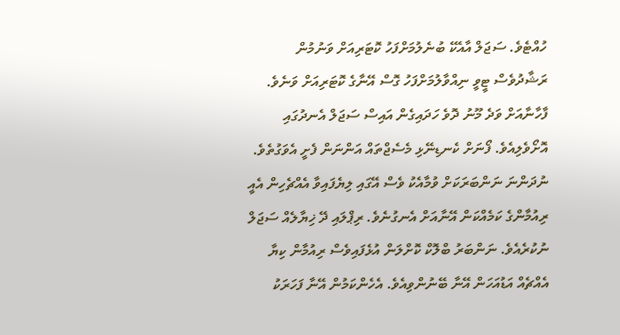ހުއްޓެވެ. ސަޖަލް އާއެކޭ ބުނެލުމަށްފަހު ކޮޓަރިއަށް ވަނުމުން ރަޝާދުވެސް ޓީވީ ނިއްވާލުމަށްފަހު ގޮސް އޭނާގެ ކޮޓަރިއަށް ވަނެވެ.
ފާހާނާއަށް ވަދެ މޫނު ދޮވެ ހަދައިގެން އައިސް ސަޖަލް އެނދުގައި އޮށޯވެލިއެވެ. ފޯނަށް ކެނޑިނޭޅި މެސެޖްތައް އަންނަން ފެށީ އެވަގުތެވެ. ނުދަންނަ ނަންބަރަކަށް ވުމާއެކު ވެސް އޭގައި ލިޔެފައިވާ އެއްޗެހިން އެއީ ރިއުމާންގެ ކަމެއްކަން އޭނާއަށް އެނގުނެވެ. ރިޕްލައި ދޭ ޚިޔާލެއް ސަޖަލް ނުކުރެއެވެ. ނަންބަރު ބްލޮކް ކޮށްލަން އުޅެފައިވެސް ރިއުމާން ކިޔާ އެއްޗެއް އަޑުއަހަން އޭނާ ބޭނުންވިއެވެ. އެހެންކަމުން އޭނާ ފަހަރަކު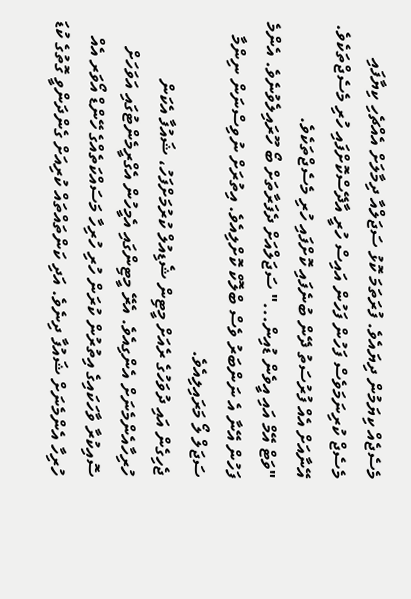މެސެޖެއް ކިޔަމުން ދިޔައެވެ. ފުރަތަމަ ކޮޅު ސަޖަލްއާ ދިމާލަށް އެއްޗެހި ކިޔާފައި މެސެޖް ކުރިނަމަވެސް ފަހުން ފަހުން އައިސް ހުރީ އާދޭސްކޮށްފައި ހުރި މެސެޖްތަކެވެ. އޭނާއަށް އެއް ފުރުސަތު ދޭން ބުނެފައި ކޮށްފައި ހުރި މެސެޖްތަކެވެ.
"ވަޓް އޭމް އައި އީވެން ޑުއިން..." ސަޖަލްއަށް ދެފަރާތަށް ބޯ ހޫރައިލެވުނެވެ. އެންމެ ފަހުން އޭނާ އެ ނަންބަރު ވެސް ބްލޮކް ކޮށްލިއެވެ. އިތުރަށް ނުވިސްނަން ނިންމާ ސަޖަލް ލޯ މަރައިލިއެވެ.
ޖެހިގެން އައި ދުވަހުގެ ރެއަށް މީޓިން ޝެޑިއުލް ކުރުމަށްފަހު، ޝައުފާ އެކަން ހުރިހާއެންމެނަށް އެންގިއެވެ. އެރޭ މީޓިންގައި އެމީހުން އެގްރީމެންޓުގައި އަވަހަށް ސޮއިކުރާ ވާހަކައިގެ އިތުރުން ކުރަން ހުރި ހުރިހާ މަސައްކަތެއްގެ ހޭންޑް އޯވަރ އެއް ހުރިހާ އެންމެނަށް ޝައުފާ ދިނެވެ. އަދި ކަންތައްތައް ކުރިއަށް ގެންދަންވީ ގޮތުގެ ކުޑަ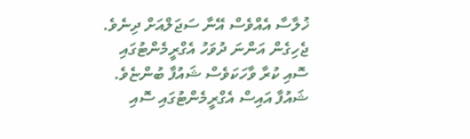ޚުލާސާ އެއްވެސް އޭނާ ސަޖަލްއަށް ދިނެވެ.
ޖެހިގެން އަންނަ ދުވަހު އެގްރީމެންޓުގައި ސޮއި ކުރާ ވާހަކަވެސް ޝައުފާ ބުންޏެވެ. ޝައުފާ އައިސް އެގްރީމެންޓުގައި ސޮއި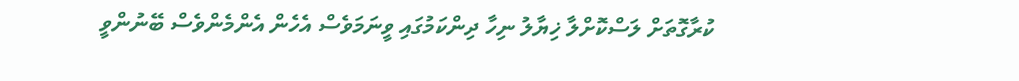ކުރާގޮތަށް ލަސްކޮށްލާ ޚިޔާލު ނިހާ ދިންކަމުގައި ވީނަމަވެސް އެހެން އެންމެންވެސް ބޭނުންވީ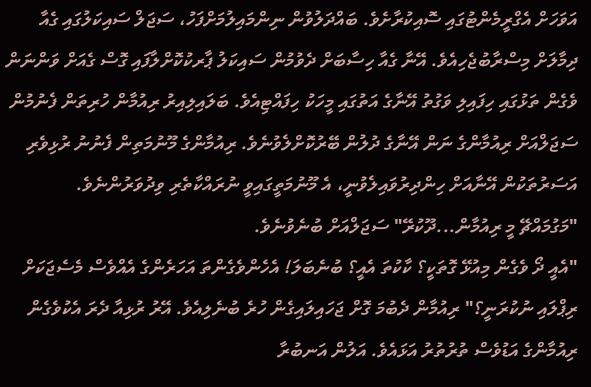އަވަހަށް އެގްރީމެންޓުގައި ސޮއިކުރާށެވެ. ބައްދަލުވުން ނިންމައިލުމަށްފަހު، ސަޖަލް ސައިކަލުގައި ގެއާ ދިމާލަށް މިސްރާބުޖެހިއެވެ. އޭނާ ގެއާ ހިސާބަށް ދެވުމުން ސައިކަލު ޕާރކުކޮށްލާފައި ގޮސް ގެއަށް ވަންނަން ވެގެން ތަޅުގައި ހިފައިލި ވަގުތު އޭނާގެ އަތުގައި މީހަކު ހިފައްޓިއެވެ. ބަލައިލިއިރު ރިއުމާން ހުރިތަން ފެނުމުން ސަޖަލްއަށް ރިއުމާންގެ ނަން އޭނާގެ ދުލުން ބޭރުކޮށްލެވުނެވެ. ރިއުމާންގެ މޫނުމަތިން ފެނުނު ރުޅިވެރި އަސަރުތަކުން އޭނާއަށް ހިންދިރުވައިލެވުނީ، އެ މޫނުމަތީގައިވީ ނުރައްކާތެރި ވިދުވަރުންނެވެ.
"މަގުމައްޗޭ މީ ރިއުމާން...ދޫކުރޭ" ސަޖަލްއަށް ބުނެވުނެވެ.
"އެއީ ދޯ ވެގެން މިއުޅޭ ގޮތަކީ؟ ކާކުތަ އެއީ؟ ބުނެބަލަ! އެހެންވެގެންތަ އަހަރެންގެ އެއްވެސް މެސެޖަކަށް ރިޕްލައި ނުކުރަނީ؟" ރިއުމާން ދެބުމަ ގޮށް ޖަހައިލައިގެން ހުރެ ބުނެލިއެވެ. އޭރު ރުޅިއާ ދެރަ އެކުވެގެން ރިއުމާންގެ އަޑުވެސް ތުރުތުރު އަޅައެވެ. އަލުން އަނބުރާ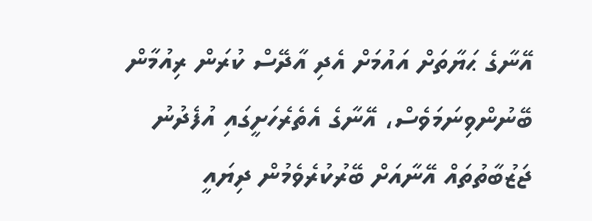އޭނާގެ ޙަޔާތަށް އައުމަށް އެދި އާދޭސް ކުރަން ރިއުމާން ބޭނުންވިނަމަވެސް، އޭނާގެ އެތެރެހަށީގައި އުފެދުނު ޖަޒުބާތުތައް އޭނާއަށް ބޭރުކުރެވެމުން ދިޔައީ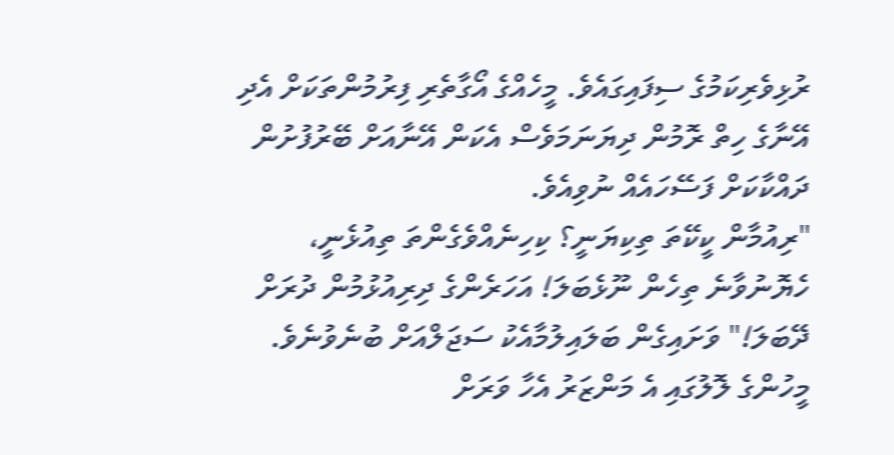ރުޅިވެރިކަމުގެ ސިފައިގައެވެ. މީހެއްގެ އޯގާތެރި ފިރުމުންތަކަށް އެދި އޭނާގެ ހިތް ރޮމުން ދިޔަނަމަވެސް އެކަން އޭނާއަށް ބޭރުފުށުން ދައްކާކަށް ފަސޭހައެއް ނުވިއެވެ.
"ރިއުމާން ކީކޭތަ ތިކިޔަނީ؟ ކިހިނެއްވެގެންތަ ތިއުޅެނީ، ހެޔޮނުވާނެ ތިހެން ނޫޅެބަލަ! އަހަރެންގެ ދިރިއުޅުމުން ދުރަށް ދޭބަލަ!" ވަށައިގެން ބަލައިލުމާއެކު ސަޖަލްއަށް ބުނެވުނެވެ. މީހުންގެ ލޮލުގައި އެ މަންޒަރު އެހާ ވަރަށް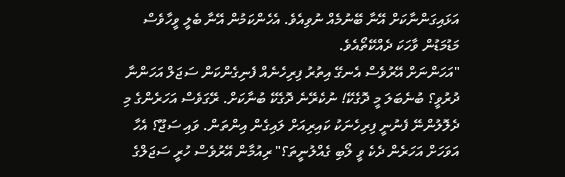އަޅައިގަންނާކަށް އޭނާ ބޭނުމެއް ނުވިއެވެ. އެހެންކަމުން އޭނާ ބެލީ ވީހާވެސް މަޑުމަޑުން ވާހަކަ ދެއްކޭތޯއެވެ.
"އަހަންނަށް އޭރުވެސް އެނގޭ އިތުރު ފިރިހެނެއް ފެނިގެންކަން ސަޖަލް އަހަންނާ ދުރުވީ؟ ބުނެބަލަ މީ ދޮގެކޭ! ނުކެރޭނެ ދޮގެކޭ ބުނާކަށް. ރޭގަވެސް އަހަރެންގެ މި ދެލޮލުންނޭ ފެނުނީ ފިރިހެނަކު ކައިރިއަށް ލައިގެން އިންތަން. ވައި ސަޖޫ؟ އެހާ އަވަހަށް އަހަރެން ދެކެ ވީ ލޯބި ގެއްލުނީތަ؟" ރިއުމާން އޭރުވެސް ހުރީ ސަޖަލްގެ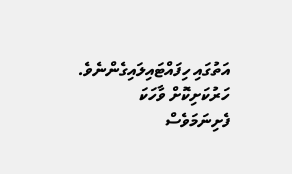އަތުގައި ހިފައްޓައިލައިގެންނެވެ. ހަރުކަށިކޮށް ވާހަކަ ފެށިނަމަވެސް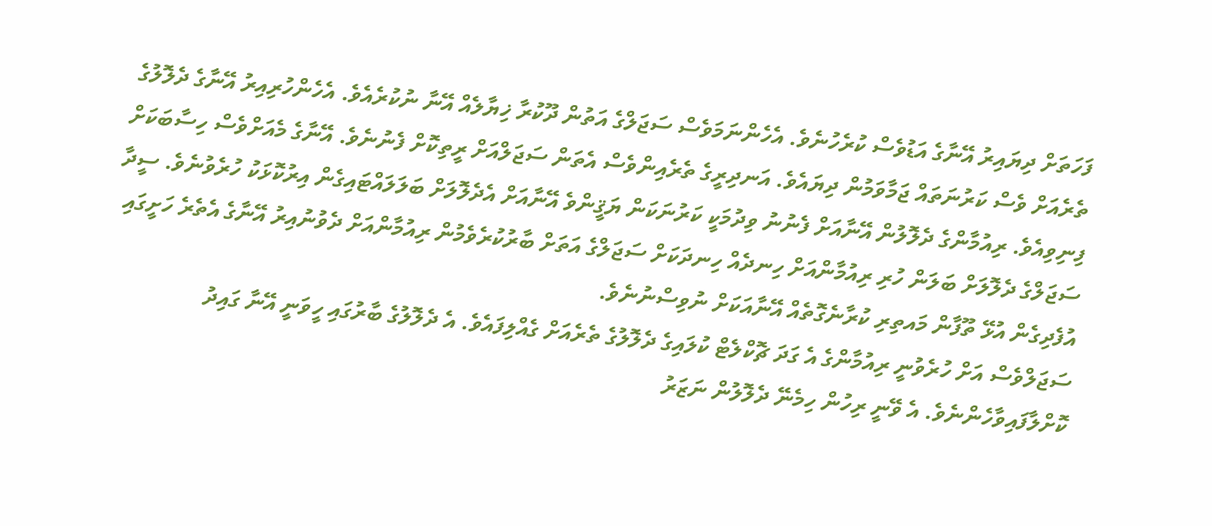ފަހަތަށް ދިޔައިރު އޭނާގެ އަޑުވެސް ކުރެހުނެވެ. އެހެންނަމަވެސް ސަޖަލްގެ އަތުން ދޫކުރާ ޚިޔާލެއް އޭނާ ނުކުރެއެވެ. އެހެންހުރިއިރު އޭނާގެ ދެލޮލުގެ ތެރެއަށް ވެސް ކަރުނަތައް ޖަމާވަމުން ދިޔައެވެ. އަނދިރީގެ ތެރެއިންވެސް އެތަން ސަޖަލްއަށް ރީތިކޮށް ފެނުނެވެ. އޭނާގެ މެއަށްވެސް ހިސާބަކަށް ފިނިވިއެވެ. ރިއުމާންގެ ދެލޮލުން އޭނާއަށް ފެނުނު ވިދުމަކީ ކަރުނަކަން ޔަޤީންވެ އޭނާއަށް އެދެލޮލަށް ބަލަލައްޓައިގެން އިރުކޮޅަކު ހުރެވުނެވެ. ސީދާ ސަޖަލްގެ ދެލޮލަށް ބަލަން ހުރި ރިއުމާންއަށް ހިނދެއް ހިނދަކަށް ސަޖަލްގެ އަތަށް ބާރުކުރެވެމުން ރިއުމާންއަށް ދެވުނުއިރު އޭނާގެ އެތެރެ ހަށީގައި އުފެދިގެން އުޅޭ ތޫފާން މައތިރި ކުރާނެގޮތެއް އޭނާއަކަށް ނުވިސްނުނެވެ.
ސަޖަލްވެސް އަށް ހުރެވުނީ ރިއުމާންގެ އެ ގަދަ ޗޮކްލެޓް ކުލައިގެ ދެލޮލުގެ ތެރެއަށް ގެއްލިފައެވެ. އެ ދެލޮލުގެ ބާރުގައި ހީވަނީ އޭނާ ގައިދު ކޮށްލާފައިވާހެންނެވެ. އެ ވޭނީ ރިހުން ހިމެނޭ ދެލޮލުން ނަޒަރު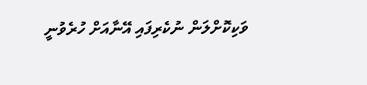ވަކިކޮށްލަން ނުކެރިފައި އޭނާއަށް ހުރެވުނީ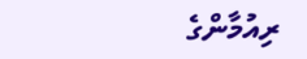ރިއުމާންގެ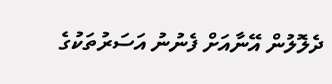ދެލޮލުން އޭނާއަށް ފެނުނު އަސަރުތަކުގެ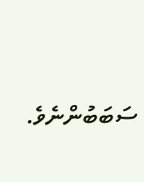ސަބަބުންނެވެ.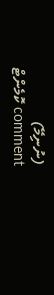(ނުނިމޭ)
comment ކޮމެންޓް